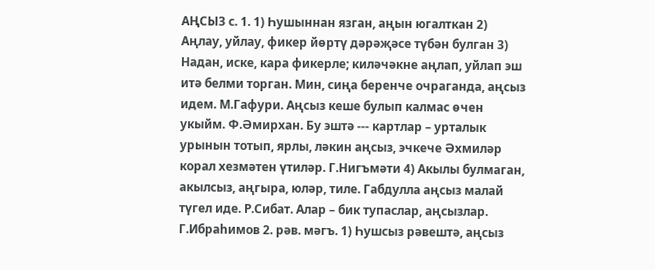АҢСЫЗ с. 1. 1) Һушыннан язган, аңын югалткан 2) Аңлау, уйлау, фикер йөртү дәрәҗәсе түбән булган 3) Надан, иске, кара фикерле; киләчәкне аңлап, уйлап эш итә белми торган. Мин, сиңа беренче очраганда, аңсыз идем. М.Гафури. Аңсыз кеше булып калмас өчен укыйм. Ф.Әмирхан. Бу эштә --- картлар – урталык урынын тотып, ярлы, ләкин аңсыз, эчкече Әхмиләр корал хезмәтен үтиләр. Г.Нигъмәти 4) Акылы булмаган, акылсыз, аңгыра, юләр, тиле. Габдулла аңсыз малай түгел иде. Р.Сибат. Алар – бик тупаслар, аңсызлар. Г.Ибраһимов 2. рәв. мәгъ. 1) Һушсыз рәвештә, аңсыз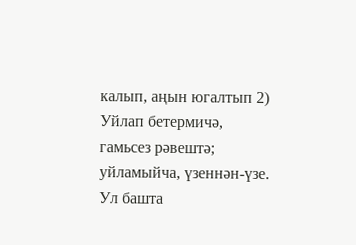калып, аңын югалтып 2) Уйлап бетермичә, гамьсез рәвештә; уйламыйча, үзеннән-үзе. Ул башта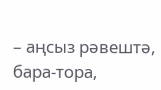– аңсыз рәвештә, бара-тора,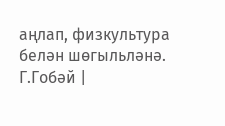аңлап, физкультура белән шөгыльләнә. Г.Гобәй |